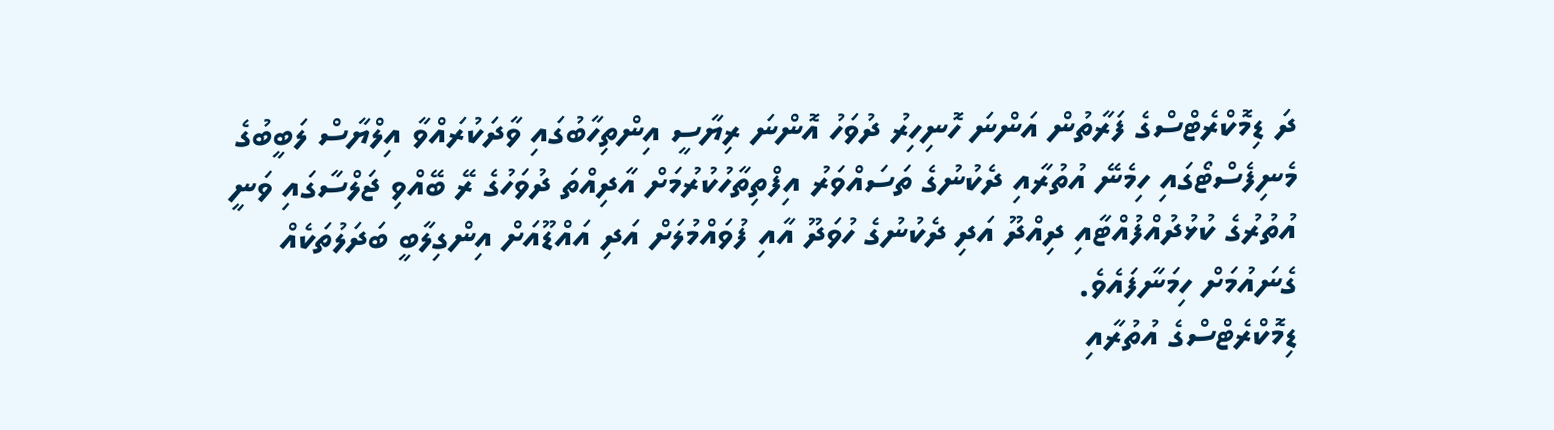ދަ ޑިމޮކްރެޓްސްގެ ފަރާތުން އަންނަ ހޮނިހިރު ދުވަހު އޮންނަ ރިޔާސީ އިންތިހާބުގައި ވާދަކުރައްވާ އިލްޔާސް ލަބީބުގެ މެނިފެސްޓޯގައި ހިމެނޭ އުތުރާއި ދެކުނުގެ ތަސައްވަރު އިފްތިތާހުކުރުމަށް އާދިއްތަ ދުވަހުގެ ރޭ ބޭއްވި ޖަލްސާގައި ވަނީ އުތުރުގެ ކުޅުދުއްފުއްޓާއި ދިއްދޫ އަދި ދެކުނުގެ ހުވަދޫ އާއި ފުވައްމުލަށް އަދި އައްޑޫއަށް އިންގިލާބީ ބަދަލުތަކެއް ގެނައުމަށް ހިމަނާފައެވެ.
ޑިމޮކްރެޓްސްގެ އުތުރާއި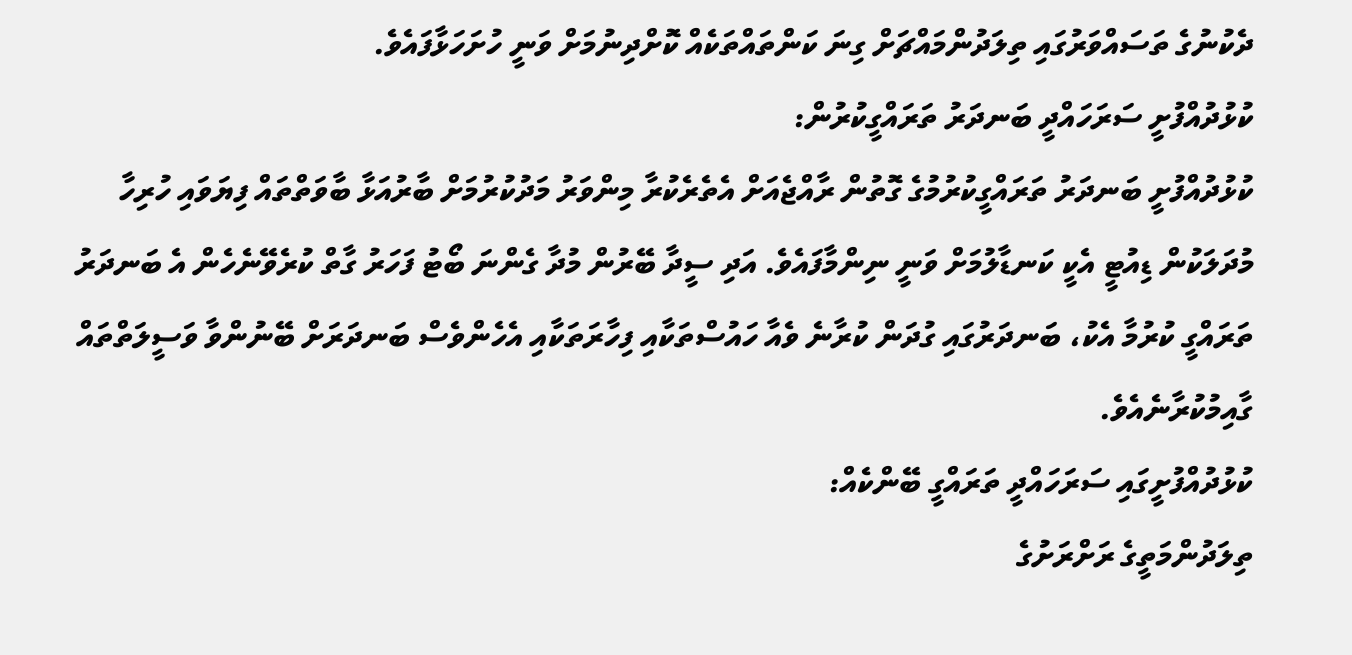ދެކުނުގެ ތަސައްވަރުގައި ތިލަދުންމައްޗަށް ގިނަ ކަންތައްތަކެއް ކޮށްދިނުމަށް ވަނީ ހުށަހަޅާފައެވެ.
ކުޅުދުއްފުށީ ސަރަހައްދީ ބަނދަރު ތަރައްގީކުރުން:
ކުޅުދުއްފުށީ ބަނދަރު ތަރައްގީކުރުމުގެ ގޮތުން ރާއްޖެއަށް އެތެރެކުރާ މިންވަރު މަދުކުރުމަށް ބާރުއަޅާ ބާވަތްތައް ފިޔަވައި ހުރިހާ މުދަލަކުން ޑިއުޓީ އެކީ ކަނޑާލުމަށް ވަނީ ނިންމާފައެވެ. އަދި ސީދާ ބޭރުން މުދާ ގެންނަ ބޯޓު ފަހަރު ގާތް ކުރެވޭނެހެން އެ ބަނދަރު ތަރައްގީ ކުރުމާ އެކު، ބަނދަރުގައި ގުދަން ކުރާނެ ވެއާ ހައުސްތަކާއި ފިހާރަތަކާއި އެހެންވެސް ބަނދަރަށް ބޭނުންވާ ވަސީލަތްތައް ގާއިމުކުރާނެއެވެ.
ކުޅުދުއްފުށީގައި ސަރަހައްދީ ތަރައްގީ ބޭންކެއް:
ތިލަދުންމަތީގެ ރަށްރަށުގެ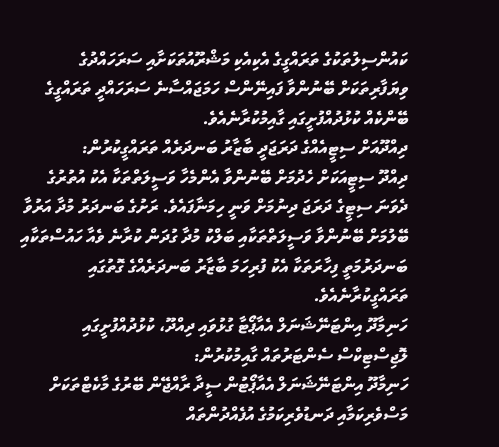ކައުންސިލުތަކުގެ ތަރައްގީގެ އެކިއެކި މަޝްރޫއުތަކަށާއި ސަރަހައްދުގެ ވިޔަފާރިތަކަށް ބޭނުންވާ ފައިނޭންސް ހަމަޖައްސާނެ ސަރަހައްދީ ތަރައްގީގެ ބޭންކެއް ކުޅުދުއްފުށީގައި ގާއިމުކުރާނެއެވެ.
ދިއްދޫއަށް ސިޓީއެއްގެ ދަރަޖަދީ ބާޒާރު ބަނދަރެއް ތަރައްގީކުރުން:
ދިއްދޫ ސިޓީއަކަށް ހެދުމަށް ބޭނުންވާ އެންމެހާ ވަސީލަތްތަކާ އެކު އުތުރުގެ ދެވަނަ ސިޓީގެ ދަރަޖަ ދިނުމަށް ވަނީ ހިމަނާފައެވެ. ރަށުގެ ބަނދަރު މުދާ އަރުވާ ބޭލުމަށް ބޭނުންވާ ވަސީލަތްތަކާއި ބަލްކު މުދާ ގުދަން ކުރާނެ ވެއާ ހައުސްތަކާއި ބަނދަރުމަތީ ފިހާރަތަކާ އެކު ފުރިހަމަ ބާޒާރު ބަނދަރެއްގެ ގޮތުގައި ތަރައްގީކުރާނެއެވެ.
ހަނިމާދޫ އިންޓަނޭޝަނަލް އެއާޕޯޓާ ގުޅުވައި ދިއްދޫ، ކުޅުދުއްފުށީގައި ލޮޖިސްޓިކްސް ސެންޓަރުތައް ގާއިމުކުރުން:
ހަނިމާދޫ އިންޓަނޭޝަނަލް އެއާޕޯޓުން ސީދާ ރާއްޖޭން ބޭރުގެ މާކެޓްތަކަށް މަސްވެރިކަމާއި ދަނޑުވެރިކަމުގެ އުފެއްދުންތައް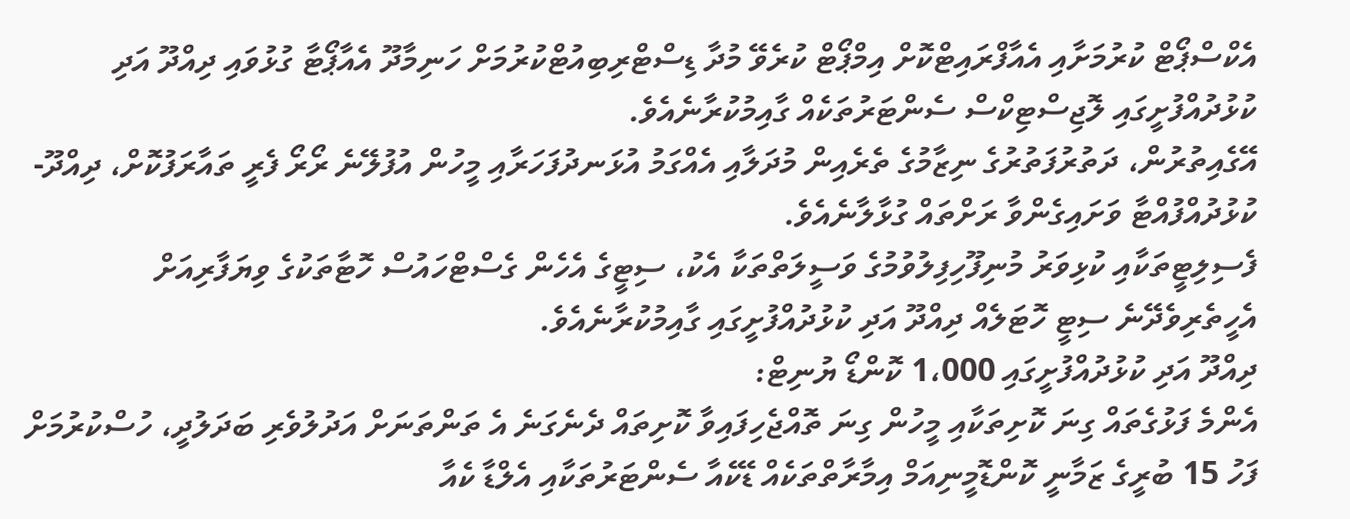އެކްސްޕޯޓް ކުރުމަށާއި އެއާފްރައިޓްކޮށް އިމްޕޯޓް ކުރެވޭ މުދާ ޑިސްޓްރިބިއުޓްކުރުމަށް ހަނިމާދޫ އެއާޕޯޓާ ގުޅުވައި ދިއްދޫ އަދި ކުޅުދުއްފުށީގައި ލޮޖިސްޓިކްސް ސެންޓަރުތަކެއް ގާއިމުކުރާނެއެވެ.
އޭގެއިތުރުން، ދަތުރުފަތުރުގެ ނިޒާމުގެ ތެރެއިން މުދަލާއި އެއްގަމު އުޅަނދުފަހަރާއި މީހުން އުފުލޭނެ ރޯރޯ ފެރީ ތައާރަފުކޮށް، ދިއްދޫ-ކުޅުދުއްފުއްޓާ ވަށައިގެންވާ ރަށްތައް ގުޅާލާނެއެވެ.
ފެސިލިޓީތަކާއި ކުޅިވަރު މުނިފޫހިފިލުވުމުގެ ވަސީލަތްތަކާ އެކު، ސިޓީގެ އެހެން ގެސްޓްހައުސް ހޮޓާތަކުގެ ވިޔަފާރިއަށް އެހީތެރިވެދޭނެ ސިޓީ ހޮޓަލެއް ދިއްދޫ އަދި ކުޅުދުއްފުށީގައި ގާއިމުކުރާނެއެވެ.
ދިއްދޫ އަދި ކުޅުދުއްފުށީގައި 1،000 ކޮންޑޯ ޔުނިޓް:
އެންމެ ފަޅުގެތައް ގިނަ ކޮށިތަކާއި މީހުން ގިނަ ތޮއްޖެހިފައިވާ ކޮށިތައް ދެނެގަނެ އެ ތަންތަނަށް އަދުލުވެރި ބަދަލުދީ، ހުސްކުރުމަށް ފަހު 15 ބުރީގެ ޒަމާނީ ކޮންޑޮމީނިއަމް އިމާރާތްތަކެއް ޑޭކެއާ ސެންޓަރުތަކާއި އެލްޑާ ކެއާ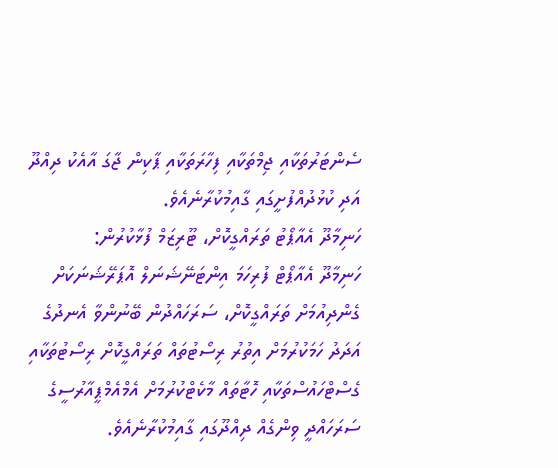ސެންޓަރުތަކާއި ޖިމްތަކާއި ފިހާރަތަކާއި ޕާކިން ޖާގަ އާއެކު ދިއްދޫ އަދި ކުޅުދުއްފުށީގައި ގާއިމުކުރާނެއެވެ.
ހަނިމާދޫ އެއާޕޯޓު ތަރައްގީކޮށް، ޓޫރިޒަމް ފުޅާކުރުން:
ހަނިމާދޫ އެއާޕޯޓް ފުރިހަމަ އިންޓަނޭޝަނަލް އޮޕަރޭޝަނަކަށް ގެންދިއުމަށް ތަރައްގީކޮށް، ސަރަހައްދުން ބޭނުންވާ އެނދުގެ އަދަދު ހަމަކުރުމަށް އިތުރު ރިސޯޓުތައް ތަރައްގީކޮށް ރިސޯޓުތަކާއި ގެސްޓްހައުސްތަކާއި ހޮޓާތައް މާކެޓްކުރުމަށް އެމްއެމްޕީއާރުސީގެ ސަރަހައްދީ ވިންގެއް ދިއްދޫގައި ގާއިމުކުރާނެއެވެ.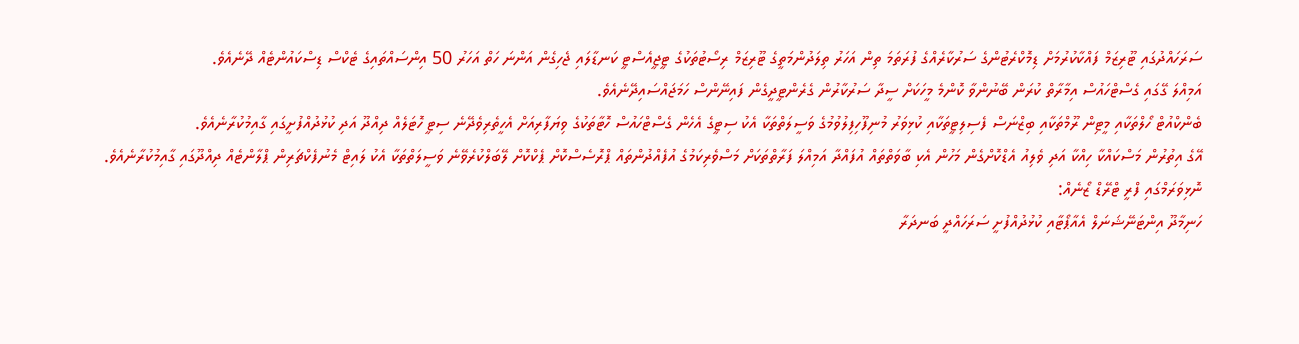ސަރަހައްދުގައި ޓޫރިޒަމް ފައްކާކުރުމަށް ޑިމޮކްރެޓުންގެ ސަރުކާރެއްގެ ފުރަތަމަ ތިން އަހަރު ތިލަދުންމަތީގެ ޓޫރިޒަމް ރިސޯޓުތަކުގެ ޓީޖީއެސްޓީ ކަނޑާލައި ޖެހިގެން އަންނަ ހަތް އަހަރު 50 އިންސައްތައިގެ ޓެކްސް ޑިސްކައުންޓެއް ދޭނެއެވެ.
އަމިއްލަ ގޭގައި ގެސްޓްހައުސް އިމާރާތް ކުރަން ބޭނުންވާ ކޮންމެ މީހަކަށް ސީދާ ސަރުކާރުން ގެރެންޓީދީގެން ފައިނޭންސް ހަމަޖައްސައިދޭނެއެވެ.
ބެންކްއުޓް ހޯލްތަކާއި މީޓިން ރޫމްތަކާއި ބިޒްނަސް ފެސިލިޓީތަކާއި ކުޅިވަރު މުނިފޫހިފިލުވުމުގެ ވަސީލަތްތަކާ އެކު ސިޓީގެ އެހެން ގެސްޓްހައުސް ހޮޓާތަކުގެ ވިޔަފާރިއަށް އެހީތެރިވެދޭނެ ސިޓީ ހޮޓަލެއް ދިއްދޫ އަދި ކުޅުދުއްފުށީގައި ގާއިމުކުރާނެއެވެ.
އޭގެ އިތުރުން މަސްކައްކާ ހިއްކާ އަދި ވެލިއު އެޑްކޮށްގެން މަހުން އެކި ބާވަތްތައް އުފައްދާ އަމިއްލަ ފަރާތްތަކަށް މަސްވެރިކަމުގެ އުފެއްދުންތައް ޕްރޮސެސްކޮށް ޕެކްކޮށް ލޭބަލްކުރެވޭނެ ވަސީލަތްތަކާ އެކު ލައިޓް މެނުފެކްޗަރިން ޕްލާންޓެއް ދިއްދޫގައި ގާއިމުކުރާނެއެވެ.
ނޮޅިވަރަމްގައި ފްރީ ޓްރޭޑް ޒޯނެއް:
ހަނިމާދޫ އިންޓަނޭޝަނަލް އެއާޕޯޓާއި ކުޅުދުއްފުށީ ސަރަހައްދީ ބަނދަރާ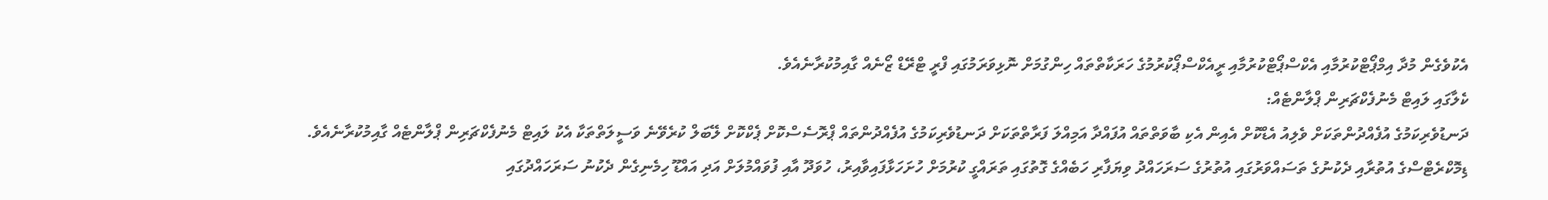އެކުވެގެން މުދާ އިމްޕޯޓްކުރުމާއި އެކްސްޕޯޓްކުރުމާއި ރީއެކްސްޕޯކުރުމުގެ ހަރަކާތްތައް ހިންގުމަށް ނޮޅިވަރަމުގައި ފްރީ ޓްރޭޑް ޒޯނެއް ގާއިމުކުރާނެއެވެ.
ކެލާގައި ލައިޓް މެނުފެކްޗަރިން ޕްލާންޓެއް:
ދަނޑުވެރިކަމުގެ އުފެއްދުންތަކަށް ވެލިއު އެޑްކޮށް އެއިން އެކި ބާވަތްތައް އުފައްދާ އަމިއްލަ ފަރާތްތަކަށް ދަނޑުވެރިކަމުގެ އުފެއްދުންތައް ޕްރޮސެސްކޮށް ޕެކްކޮށް ލޭބަލް ކުރެވޭނެ ވަސީލަތްތަކާ އެކު ލައިޓް މެނުފެކްޗަރިން ޕްލާންޓެއް ގާއިމުކުރާނެއެވެ.
ޑިމޮކްރެޓްސްގެ އުތުރާއި ދެކުނުގެ ތަސައްވަރުގައި އުތުރުގެ ސަރަހައްދު ވިޔަފާރި ހަބެއްގެ ގޮތުގައި ތަރައްގީ ކުރުމަށް ހުށަހަޅާފައިވާއިރު، ހުވަދޫ އާއި ފުވައްމުލަށް އަދި އައްޑޫ ހިމެނިގެން ދެކުނު ސަރަހައްދުގައި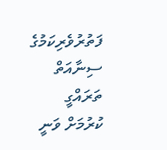ފަތުރުވެރިކަމުގެ ސިނާއަތް ތަރައްގީ ކުރުމަށް ވަނީ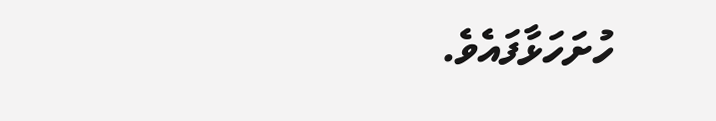ހުށަހަޅާފައެވެ.